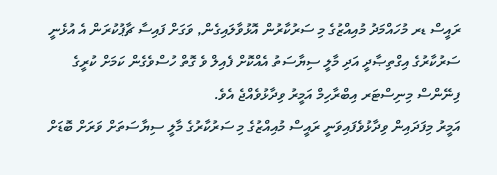ރައީސް ޑރ މުހައްމަދު މުއިއްޒުގެ މި ސަރުކާރުން އޮޅުވާލައިގެން, ވަގަށް ފައިސާ ޗާޕުކުރަން އެ އުޅެނީ ސަރުކާރުގެ އިގްތިޞާދީ އަދި މާލީ ސިޔާސަތު އެއްކޮށް ފެއިލް ވެ ގޮތް ހުސްވެގެން ކަމަށް ކުރީގެ ފިނޭންސް މިނިސްޓަރ އިބްރާހިމް އަމީރު ވިދާޅުވެއްޖެ އެވެ.
އަމީރު މިފަދައިން ވިދާޅުވެފައިވަނީ ރައީސް މުއިއްޒުގެ މި ސަރުކާރުގެ މާލީ ސިޔާސަތަށް ވަރަށް ބޮޑަށް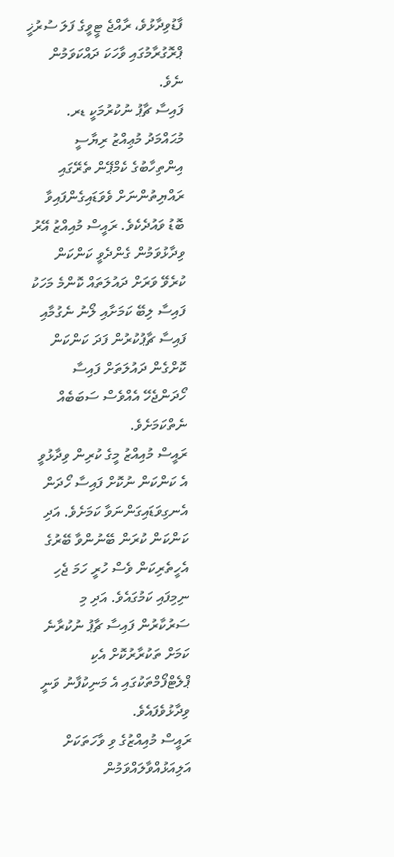ފާޑުވިދާޅުވެ، ރާއްޖެ ޓީވީގެ ފަލަ ސުރުޚީ ޕްރޮގުރާމުގައި ވާހަކަ ދައްކަވަމުން ނެވެ.
ފައިސާ ޗާޕު ނުކުރުމަކީ ޑރ. މުޙައްމަދު މުޢިއްޒު ރިޔާސީ އިންތިހާބުގެ ކެމްޕޭން ތެރޭގައި ރައްޔިތުންނަށް ވެވަޑައިގެންފައިވާ ބޮޑު ވައުދެކެވެ. ރައީސް މުއިއްޒު އޭރު ވިދާޅުވަމުން ގެންދެވީ ކަންކަން ކުރެވޭ ވަރަށް ދައުލަތައް ކޮންމެ މަހަކު ފައިސާ ލިބޭ ކަމަށާއި ލޯނު ނެގުމާއި ފައިސާ ޗާޕުކުރުން ފަދަ ކަންކަން ކޮށްގެން ދައުލަތަށް ފައިސާ ހޯދަންޖެހޭ އެއްވެސް ސަބަބެއް ނެތްކަމަށެވެ.
ރައީސް މުއިއްޒު މީގެ ކުރިން ވިދާޅުވީ އެ ކަންކަން ނުކޮށް ފައިސާ ހޯދަން އެނގިވަޑައިގަންނަވާ ކަމަށެވެ. އަދި ކަންކަން ކުރަން ބޭނުންވާ ބޭރުގެ އެހީތެރިކަން ވެސް ހުރީ ހަމަ ޖެހި ނިމިފައި ކަމުގައެވެ. އަދި މި ސަރުކާރުން ފައިސާ ޗާޕު ނުކުރާނެ ކަމަށް ތަކުރާރުކޮށް އެކި ޕްލެޓްފޯމްތަކުގައި އެ މަނިކުފާނު ވަނީ ވިދާޅުވެފައެވެ.
ރައީސް މުއިއްޒުގެ ވި ވާހަތަކަށް އަލިއަޅުއްވާލައްވަމުން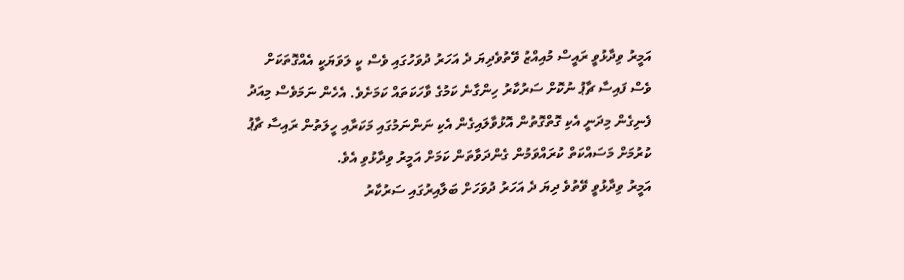އަމީރު ވިދާޅުވީ ރައީސް މުއިއްޒު ވޭތުވެދިޔަ ދެ އަހަރު ދުވަހުގައި ވެސް ކީ ލަވަޔަކީ އެއްގޮތަކަށް ވެސް ފައިސާ ޗާޕު ނުކޮށް ސަރުކާރު ހިންގާނެ ކަމުގެ ވާހަކަތައް ކަމަށެވެ. އެހެން ނަމަވެސް މިއަދު ފެނިގެން މިދަނީ އެކި ގޮތްގޮތުން އޮޅުވާލައިގެން އެކި ނަންނަމުގައި މަކަރާއި ހީލަތުން ރައިސާ ޗާޕު ކުރުމަށް މަސައްކަތް ކުރައްވަމުން ގެންދަވާތަން ކަމަށް އަމީރު ވިދާޅުވި އެވެ.
އަމީރު ވިދާޅުވީ ވޭތުވެ ދިޔަ ދެ އަހަރު ދުވަހަށް ބަލާއިރުގައި ސަރުކާރު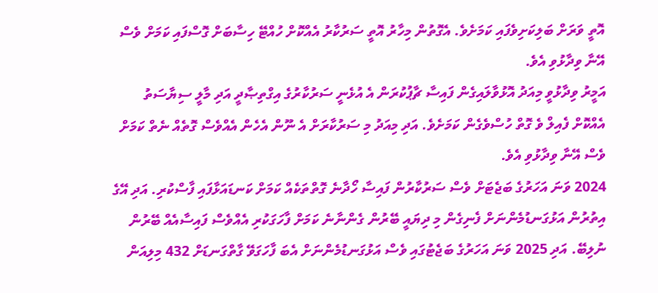އޮތީ ވަރަށް ބަލިކަށިވެފައި ކަމަށެވެ. އެގޮތުން މިހާރު އޮތީ ސަރުކާރު އެއްކޮށް ހުއްޓޭ ހިސާބަށް ގޮސްފައި ކަމަށް ވެސް އޭނާ ވިދާޅުވި އެވެ.
އަމީރު ވިދާޅުވީ މިއަދު އޮޅުވާލައިގެން ފައިސާ ޗާޕުކުރަން އެ އުޅެނީ ސަރުކާރުގެ އިގްތިޞާދީ އަދި މާލީ ސިޔާސަތު އެއްކޮށް ފެއިލް ވެ ގޮތް ހުސްވެގެން ކަމަށެވެ. އަދި މިއަދު މި ސަރުކާރަށް އެ ނޫން އެހެން އެއްވެސް ގޮތެއް ނެތް ކަމަށް ވެސް އޭނާ ވިދާޅުވި އެވެ.
2024 ވަނަ އަހަރުގެ ބަޖެޓަށް ވެސް ސަރުކާރުން ފައިސާ ހޯދާނެ ގޮތްތަކެއް ކަމަށް ކަނޑައަޅާފައި ފާސްކުރި. އަދި އޭގެ އިތުރުން އަޅުގަނޑުމެންނަށް ފެނިގެން މި ދިޔައީ ބޭރުން ގެންނާނެ ކަމަށް ފާހަގަކުރި އެއްވެސް ފައިސާއެއް ބޭރުން ނުލިބޭ. އަދި 2025 ވަނަ އަހަރުގެ ބަޖެޓުގައި ވެސް އަޅުގަނޑުމެންނަށް އެބަ ފާހަގަވޭ ގާތްގަނޑަށް 432 މިލިއަން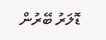ޑޮލަރު ބޭރުން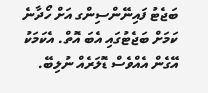ބަޖެޓު ފައިނޭންސިންގ އަށް ހޯދާނެ ކަމަށް ބަޖެޓުގައި އެބަ އޮތް. އެކަމަކު އޭގެން އެއްވެސް ޑޮލަރެއް ނުލިބޭ.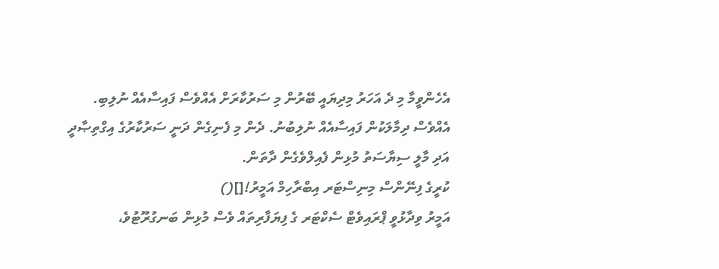އެހެންވީމާ މި ދެ އަހަރު މިދިޔައީ ބޭރުން މި ސަރުކާރަށް އެއްވެސް ފައިސާއެއް ނުލިބި. އެއްވެސް ދިމާލަކުން ފައިސާއެއް ނުލިބުނު. ދެން މި ފެނިގެން ދަނީ ސަރުކާރުގެ އިގްތިޞާދީ އަދި މާލީ ސިޔާސަތު މުޅިން ފެއިލްވެގެން ދާތަން.
ކުރީގެ ފިނޭންސް މިނިސްޓަރ އިބްރާހިމް އަމީރު![]()
އަމީރު ވިދާޅުވީ ޕްރައިވެޓް ސެކްޓަރ ގެ ފިޔަފާރިތައް ވެސް މުޅިން ބަނގުރޫޓުވެ،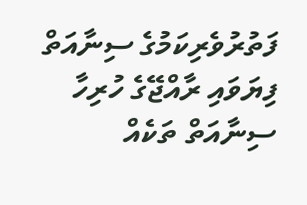ފަތުރުވެރިކަމުގެ ސިނާއަތް ފިޔަވައި ރާއްޖޭގެ ހުރިހާ ސިނާއަތް ތަކެއް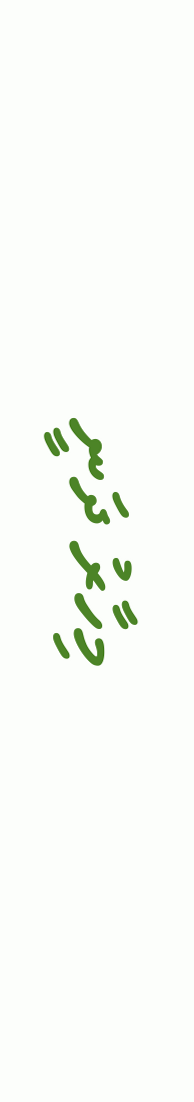މިހާރު ދަނީ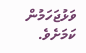ވަޅުޖަހަމުން ކަމަށެވެ.